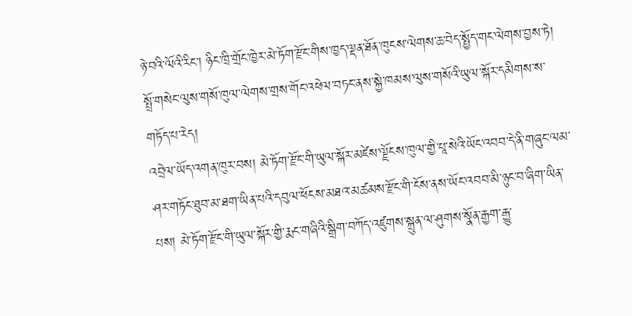ཉེ་བའི་ལོའི་རིང་། ཉིང་ཁྲི་གྲོང་ཁྱེར་མེ་ཏོག་རྫོང་གིས་ཁྱད་ལྡན་ཐོན་ཁུངས་ལེགས་ཆ་བེད་སྤྱོད་གང་ལེགས་བྱས་ཏེ། སྤྲོ་གསེང་ལུས་གསོ་ཁུལ་ལེགས་གྲས་གོང་འཕེལ་བཏང་ནས་སྐྱེ་ཁམས་ལུས་གསོའི་ཡུལ་སྐོར་དམིགས་ས་གཏོད་པ་རེད།
འབྲེལ་ཡོད་འགན་ཁུར་བས། མེ་ཏོག་རྫོང་གི་ཡུལ་སྐོར་མཛེས་ལྗོངས་ཁུལ་གྱི་པཱ་སེའི་ཡོང་འབབ་དེ་ནི་གཞུང་ལམ་ཤར་གཏོང་ཐུབ་མ་ཐག་ཡིན་པའི་དབུལ་ཕོངས་མཐའ་མཚམས་རྫོང་གི་ངོས་ནས་ཡོང་འབབ་མི་ཉུང་བ་ཞིག་ཡིན་པས། མེ་ཏོག་རྫོང་གི་ཡུལ་སྐོར་གྱི་རྨང་གཞིའི་སྒྲིག་བཀོད་འཛུགས་སྐྲུན་ལ་ཤུགས་སྣོན་རྒྱག་རྒྱུ་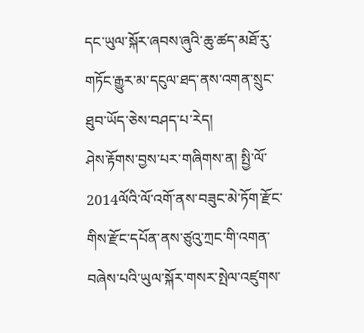དང་ཡུལ་སྐོར་ཞབས་ཞུའི་ཆུ་ཚད་མཐོ་རུ་གཏོང་རྒྱུར་མ་དངུལ་ཐད་ནས་འགན་སྲུང་ཐུབ་ཡོད་ཅེས་བཤད་པ་རེད།
ཤེས་རྟོགས་བྱས་པར་གཞིགས་ན། སྤྱི་ལོ་2014ལོའི་ལོ་འགོ་ནས་བཟུང་མེ་ཏོག་རྫོང་གིས་རྫོང་དཔོན་ནས་ཙུའུ་ཀྲང་གི་འགན་བཞེས་པའི་ཡུལ་སྐོར་གསར་སྤེལ་འཛུགས་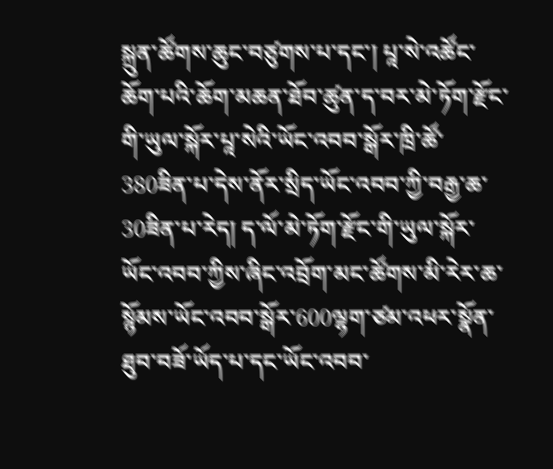སྐྲུན་ཚོགས་ཆུང་བཙུགས་པ་དང་། པཱ་སེ་འཚོང་ཆོག་པའི་ཆོག་མཆན་ཐོབ་ཚུན་ད་བར་མེ་ཏོག་རྫོང་གི་ཡུལ་སྐོར་པཱ་སེའི་ཡོང་འབབ་སྒོར་ཁྲི་ཚོ་380ཟིན་པ་དེས་ནོར་སྲིད་ཡོང་འབབ་ཀྱི་བརྒྱ་ཆ་30ཟིན་པ་རེད། ད་ལོ་མེ་ཏོག་རྫོང་གི་ཡུལ་སྐོར་ཡོང་འབབ་ཀྱིས་ཞིང་འབྲོག་མང་ཚོགས་མི་རེར་ཆ་སྙོམས་ཡོང་འབབ་སྒོར་600ལྷག་ཙམ་འཕར་སྣོན་ཐུབ་བཟོ་ཡོད་པ་དང་ཡོང་འབབ་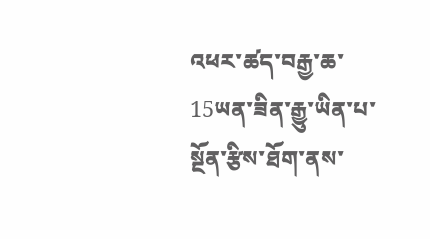འཕར་ཚད་བརྒྱ་ཆ་15ཡན་ཟིན་རྒྱུ་ཡིན་པ་སྔོན་རྩིས་ཐོག་ནས་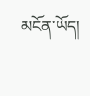མངོན་ཡོད།